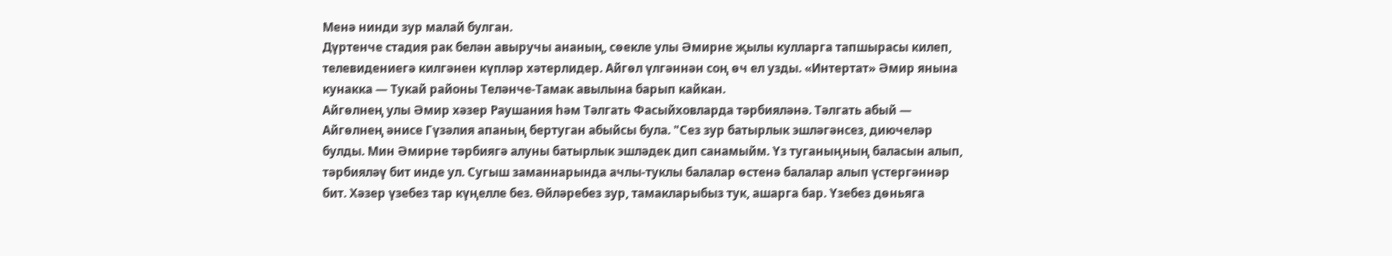Менә нинди зур малай булган.
Дүртенче стадия рак белән авыручы ананың, сөекле улы Әмирне җылы кулларга тапшырасы килеп, телевидениегә килгәнен күпләр хәтерлидер. Айгөл үлгәннән соң өч ел узды. «Интертат» Әмир янына кунакка — Тукай районы Теләнче-Тамак авылына барып кайкан.
Айгөлнең улы Әмир хәзер Раушания һәм Тәлгать Фасыйховларда тәрбияләнә. Тәлгать абый — Айгөлнең әнисе Гүзәлия апаның бертуган абыйсы була. "Сез зур батырлык эшләгәнсез, диючеләр булды. Мин Әмирне тәрбиягә алуны батырлык эшләдек дип санамыйм. Үз туганыңның баласын алып, тәрбияләү бит инде ул. Сугыш заманнарында ачлы-туклы балалар өстенә балалар алып үстергәннәр бит. Хәзер үзебез тар күңелле без. Өйләребез зур, тамакларыбыз тук, ашарга бар. Үзебез дөньяга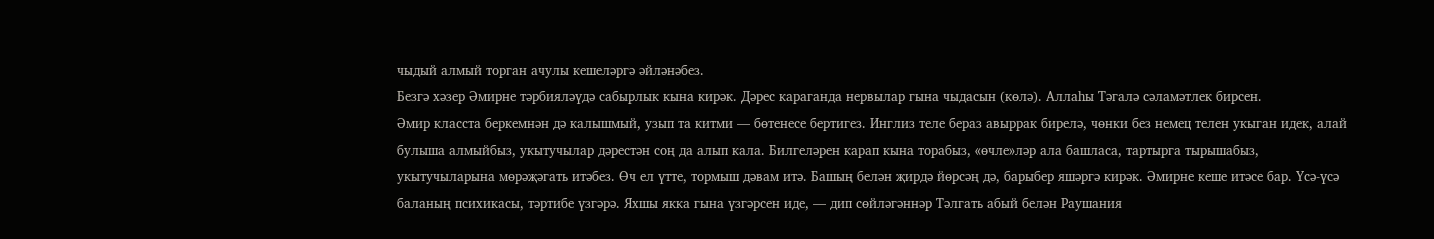чыдый алмый торган ачулы кешеләргә әйләнәбез.
Безгә хәзер Әмирне тәрбияләүдә сабырлык кына кирәк. Дәрес караганда нервылар гына чыдасын (көлә). Аллаһы Тәгалә сәламәтлек бирсен.
Әмир класста беркемнән дә калышмый, узып та китми — бөтенесе бертигез. Инглиз теле бераз авыррак бирелә, чөнки без немец телен укыган идек, алай булыша алмыйбыз, укытучылар дәрестән соң да алып кала. Билгеләрен карап кына торабыз, «өчле»ләр ала башласа, тартырга тырышабыз, укытучыларына мөрәҗәгать итәбез. Өч ел үтте, тормыш дәвам итә. Башың белән җирдә йөрсәң дә, барыбер яшәргә кирәк. Әмирне кеше итәсе бар. Үсә-үсә баланың психикасы, тәртибе үзгәрә. Яхшы якка гына үзгәрсен иде, — дип сөйләгәннәр Тәлгать абый белән Раушания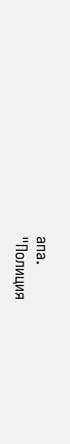апа.
"Полиция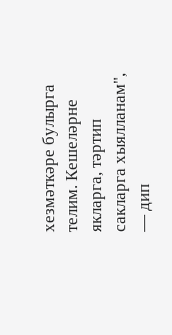хезмәткәре булырга телим. Кешеләрне якларга, тәртип сакларга хыялланам", — дип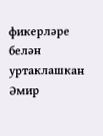фикерләре белән уртаклашкан Әмир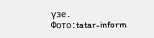үзе.
Фото:tatar-inform